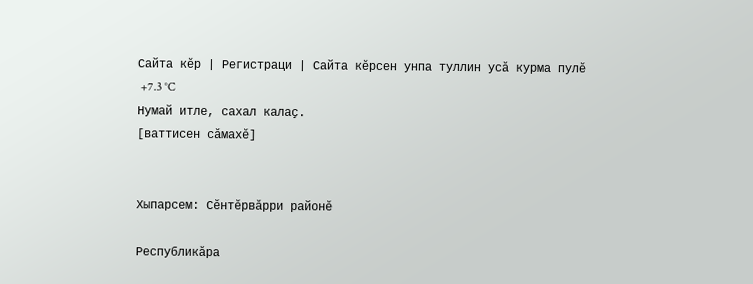Сайта кӗр | Регистраци | Сайта кӗрсен унпа туллин усӑ курма пулӗ
 +7.3 °C
Нумай итле, сахал калаҫ.
[ваттисен сӑмахӗ]


Хыпарсем: Сӗнтӗрвӑрри районӗ

Республикӑра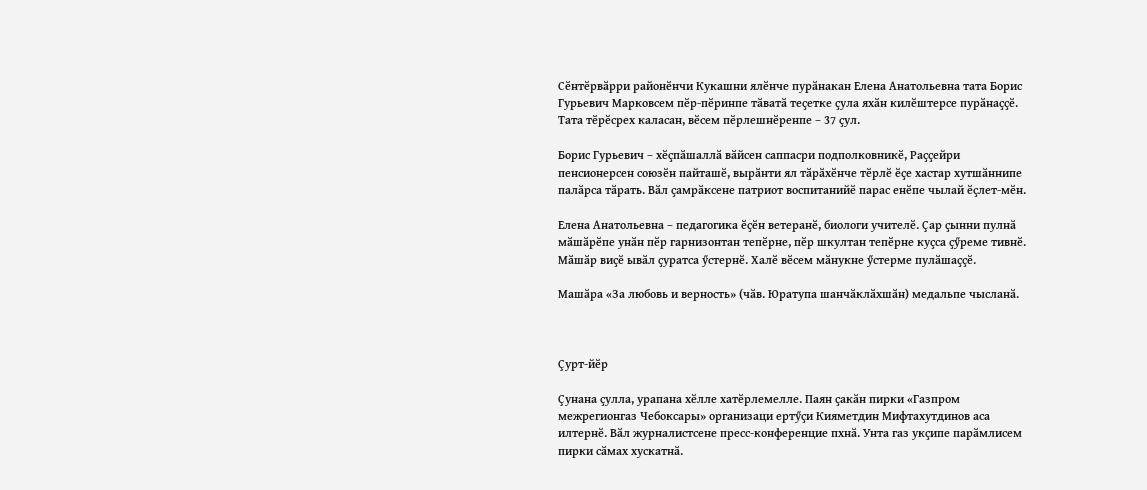Сӗнтӗрвӑрри районӗнчи Кукашни ялӗнче пурӑнакан Елена Анатольевна тата Борис Гурьевич Марковсем пӗр-пӗринпе тӑватӑ теҫетке ҫула яхӑн килӗштерсе пурӑнаҫҫӗ. Тата тӗрӗсрех каласан, вӗсем пӗрлешнӗренпе – 37 ҫул.

Борис Гурьевич – хӗҫпӑшаллӑ вӑйсен саппасри подполковникӗ, Раҫҫейри пенсионерсен союзӗн пайташӗ, вырӑнти ял тӑрӑхӗнче тӗрлӗ ӗҫе хастар хутшӑннипе палӑрса тӑрать. Вӑл ҫамрӑксене патриот воспитанийӗ парас енӗпе чылай ӗҫлет-мӗн.

Елена Анатольевна – педагогика ӗҫӗн ветеранӗ, биологи учителӗ. Ҫар ҫынни пулнӑ мӑшӑрӗпе унӑн пӗр гарнизонтан тепӗрне, пӗр шкултан тепӗрне куҫса ҫӳреме тивнӗ. Мӑшӑр виҫӗ ывӑл ҫуратса ӳстернӗ. Халӗ вӗсем мӑнукне ӳстерме пулӑшаҫҫӗ.

Машӑра «За любовь и верность» (чӑв. Юратупа шанчӑклӑхшӑн) медальпе чысланӑ.



Ҫурт-йӗр

Ҫунана ҫулла, урапана хӗлле хатӗрлемелле. Паян ҫакӑн пирки «Газпром межрегионгаз Чебоксары» организаци ертӳҫи Кияметдин Мифтахутдинов аса илтернӗ. Вӑл журналистсене пресс-конференцие пхнӑ. Унта газ укҫипе парӑмлисем пирки сӑмах хускатнӑ.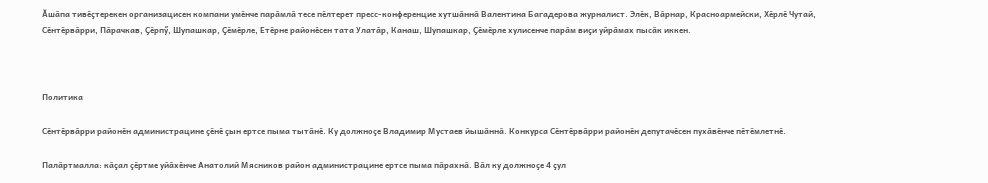Ӑшӑпа тивӗҫтерекен организацисен компани умӗнче парӑмлӑ тесе пӗлтерет пресс-конференцие хутшӑннӑ Валентина Багадерова журналист. Элӗк, Вӑрнар, Красноармейски, Хӗрлӗ Чутай, Сӗнтӗрвӑрри, Пӑрачкав, Ҫӗрпӳ, Шупашкар, Ҫӗмӗрле, Етӗрне районӗсен тата Улатӑр, Канаш, Шупашкар, Ҫӗмӗрле хулисенче парӑм виҫи уйрӑмах пысӑк иккен.



Политика

Сӗнтӗрвӑрри районӗн администрацине ҫӗнӗ ҫын ертсе пыма тытӑнӗ. Ку должноҫе Владимир Мустаев йышӑннӑ. Конкурса Сӗнтӗрвӑрри районӗн депутачӗсен пухӑвӗнче пӗтӗмлетнӗ.

Палӑртмалла: кӑҫал ҫӗртме уйӑхӗнче Анатолий Мясников район администрацине ертсе пыма пӑрахнӑ. Вӑл ку должноҫе 4 ҫул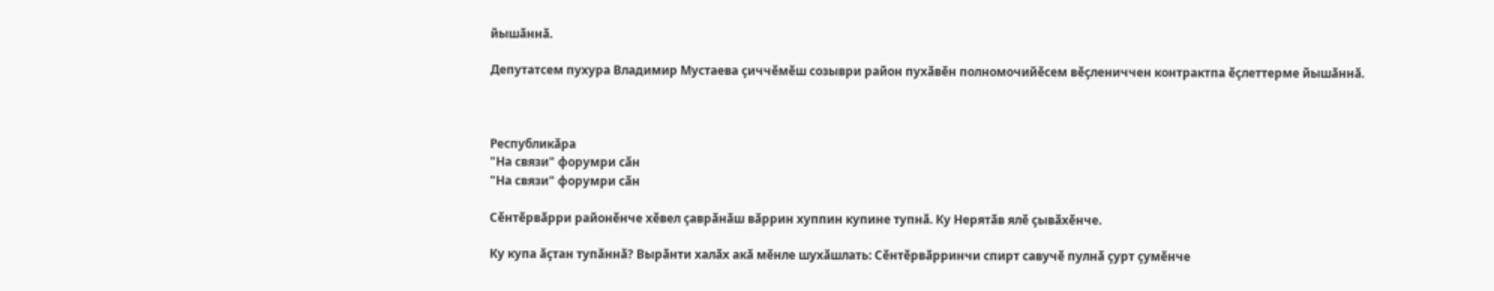йышӑннӑ.

Депутатсем пухура Владимир Мустаева ҫиччӗмӗш созыври район пухӑвӗн полномочийӗсем вӗҫлениччен контрактпа ӗҫлеттерме йышӑннӑ.



Республикӑра
"На связи" форумри сӑн
"На связи" форумри сӑн

Сӗнтӗрвӑрри районӗнче хӗвел ҫаврӑнӑш вӑррин хуппин купине тупнӑ. Ку Нерятӑв ялӗ ҫывӑхӗнче.

Ку купа ӑҫтан тупӑннӑ? Вырӑнти халӑх акӑ мӗнле шухӑшлать: Сӗнтӗрвӑрринчи спирт савучӗ пулнӑ ҫурт ҫумӗнче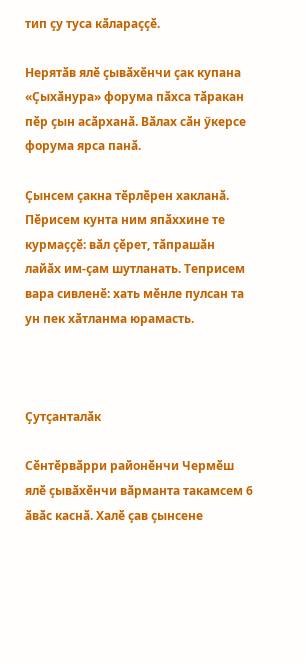тип ҫу туса кӑлараҫҫӗ.

Нерятӑв ялӗ ҫывӑхӗнчи ҫак купана «Ҫыхӑнура» форума пӑхса тӑракан пӗр ҫын асӑрханӑ. Вӑлах сӑн ӳкерсе форума ярса панӑ.

Ҫынсем ҫакна тӗрлӗрен хакланӑ. Пӗрисем кунта ним япӑххине те курмаҫҫӗ: вӑл ҫӗрет, тӑпрашӑн лайӑх им-ҫам шутланать. Теприсем вара сивленӗ: хать мӗнле пулсан та ун пек хӑтланма юрамасть.



Ҫутҫанталӑк

Сӗнтӗрвӑрри районӗнчи Чермӗш ялӗ ҫывӑхӗнчи вӑрманта такамсем 6 ӑвӑс каснӑ. Халӗ ҫав ҫынсене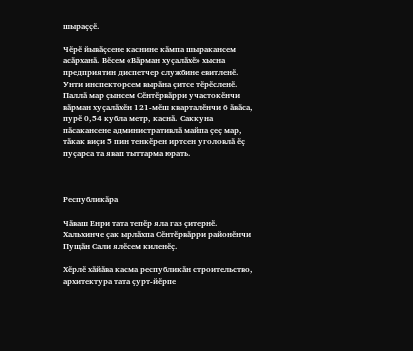шыраҫҫӗ.

Чӗрӗ йывӑҫсене каснине кӑмпа шыракансем асӑрханӑ. Вӗсем «Вӑрман хуҫалӑхӗ» хысна предприятин диспетчер службине евитленӗ. Унти инспекторсем вырӑна ҫитсе тӗрӗсленӗ. Паллӑ мар ҫынсем Сӗнтӗрвӑрри участокӗнчи вӑрман хуҫалӑхӗн 121-мӗш кварталӗнчи 6 ӑвӑса, пурӗ 0,54 кубла метр, каснӑ. Саккуна пӑсакансене административлӑ майпа ҫеҫ мар, тӑкак виҫи 5 пин тенкӗрен иртсен уголовлӑ ӗҫ пуҫарса та явап тыттарма юрать.



Республикӑра

Чӑваш Енри тата тепӗр яла газ ҫитернӗ. Хальхинче ҫак ырлӑхпа Сӗнтӗрвӑрри районӗнчи Пущӑн Сали ялӗсем киленӗҫ.

Хӗрлӗ хӑйӑва касма республикӑн строительство, архитектура тата ҫурт-йӗрпе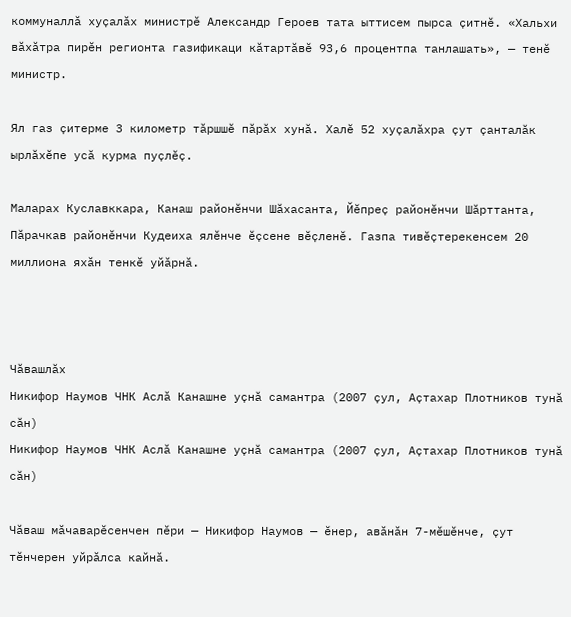коммуналлӑ хуҫалӑх министрӗ Александр Героев тата ыттисем пырса ҫитнӗ. «Хальхи вӑхӑтра пирӗн регионта газификаци кӑтартӑвӗ 93,6 процентпа танлашать», — тенӗ министр.

Ял газ ҫитерме 3 километр тӑршшӗ пӑрӑх хунӑ. Халӗ 52 хуҫалӑхра ҫут ҫанталӑк ырлӑхӗпе усӑ курма пуҫлӗҫ.

Маларах Куславккара, Канаш районӗнчи Шӑхасанта, Йӗпреҫ районӗнчи Шӑрттанта, Пӑрачкав районӗнчи Кудеиха ялӗнче ӗҫсене вӗҫленӗ. Газпа тивӗҫтерекенсем 20 миллиона яхӑн тенкӗ уйӑрнӑ.



Чӑвашлӑх
Никифор Наумов ЧНК Аслӑ Канашне уҫнӑ самантра (2007 ҫул, Аҫтахар Плотников тунӑ сӑн)
Никифор Наумов ЧНК Аслӑ Канашне уҫнӑ самантра (2007 ҫул, Аҫтахар Плотников тунӑ сӑн)

Чӑваш мӑчаварӗсенчен пӗри — Никифор Наумов — ӗнер, авӑнӑн 7-мӗшӗнче, ҫут тӗнчерен уйрӑлса кайнӑ.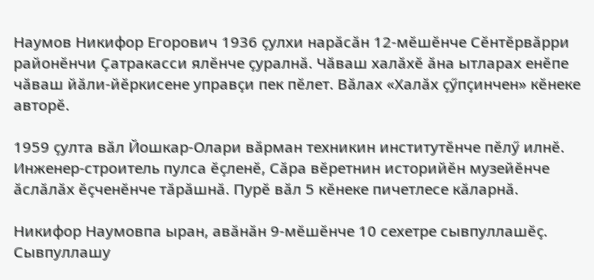Наумов Никифор Егорович 1936 ҫулхи нарӑсӑн 12-мӗшӗнче Сӗнтӗрвӑрри районӗнчи Ҫатракасси ялӗнче ҫуралнӑ. Чӑваш халӑхӗ ӑна ытларах енӗпе чӑваш йӑли-йӗркисене управҫи пек пӗлет. Вӑлах «Халӑх ҫӳпҫинчен» кӗнеке авторӗ.

1959 ҫулта вӑл Йошкар-Олари вӑрман техникин институтӗнче пӗлӳ илнӗ. Инженер-строитель пулса ӗҫленӗ, Сӑра вӗретнин историйӗн музейӗнче ӑслӑлӑх ӗҫченӗнче тӑрӑшнӑ. Пурӗ вӑл 5 кӗнеке пичетлесе кӑларнӑ.

Никифор Наумовпа ыран, авӑнӑн 9-мӗшӗнче 10 сехетре сывпуллашӗҫ. Сывпуллашу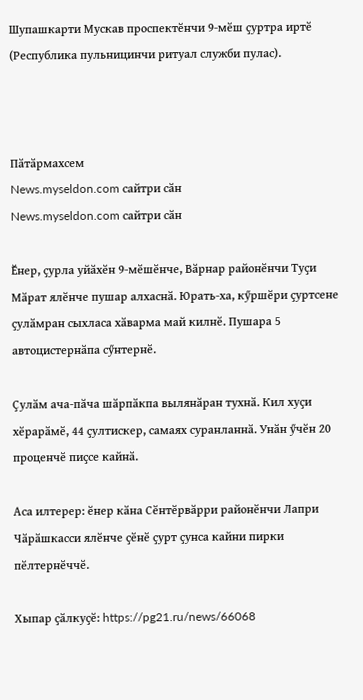Шупашкарти Мускав проспектӗнчи 9-мӗш ҫуртра иртӗ (Республика пульницинчи ритуал служби пулас).



Пӑтӑрмахсем
News.myseldon.com сайтри сӑн
News.myseldon.com сайтри сӑн

Ӗнер, ҫурла уйӑхӗн 9-мӗшӗнче, Вӑрнар районӗнчи Туҫи Мӑрат ялӗнче пушар алхаснӑ. Юрать-ха, кӳршӗри ҫуртсене ҫулӑмран сыхласа хӑварма май килнӗ. Пушара 5 автоцистернӑпа сӳнтернӗ.

Ҫулӑм ача-пӑча шӑрпӑкпа вылянӑран тухнӑ. Кил хуҫи хӗрарӑмӗ, 44 ҫултискер, самаях суранланнӑ. Унӑн ӳчӗн 20 проценчӗ пиҫсе кайнӑ.

Аса илтерер: ӗнер кӑна Сӗнтӗрвӑрри районӗнчи Лапри Чӑрӑшкасси ялӗнче ҫӗнӗ ҫурт ҫунса кайни пирки пӗлтернӗччӗ.

Хыпар ҫӑлкуҫӗ: https://pg21.ru/news/66068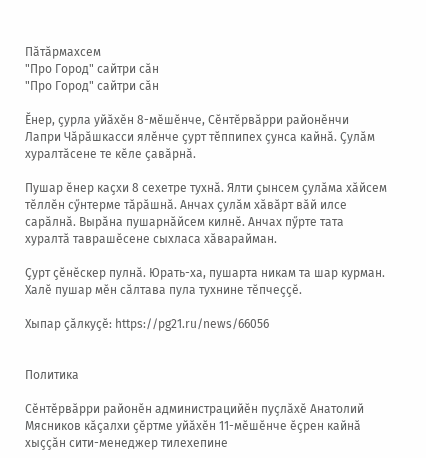Пӑтӑрмахсем
"Про Город" сайтри сӑн
"Про Город" сайтри сӑн

Ӗнер, ҫурла уйӑхӗн 8-мӗшӗнче, Сӗнтӗрвӑрри районӗнчи Лапри Чӑрӑшкасси ялӗнче ҫурт тӗппипех ҫунса кайнӑ. Ҫулӑм хуралтӑсене те кӗле ҫавӑрнӑ.

Пушар ӗнер каҫхи 8 сехетре тухнӑ. Ялти ҫынсем ҫулӑма хӑйсем тӗллӗн сӳнтерме тӑрӑшнӑ. Анчах ҫулӑм хӑвӑрт вӑй илсе сарӑлнӑ. Вырӑна пушарнӑйсем килнӗ. Анчах пӳрте тата хуралтӑ таврашӗсене сыхласа хӑварайман.

Ҫурт ҫӗнӗскер пулнӑ. Юрать-ха, пушарта никам та шар курман. Халӗ пушар мӗн сӑлтава пула тухнине тӗпчеҫҫӗ.

Хыпар ҫӑлкуҫӗ: https://pg21.ru/news/66056


Политика

Сӗнтӗрвӑрри районӗн администрацийӗн пуҫлӑхӗ Анатолий Мясников кӑҫалхи ҫӗртме уйӑхӗн 11-мӗшӗнче ӗҫрен кайнӑ хыҫҫӑн сити-менеджер тилехепине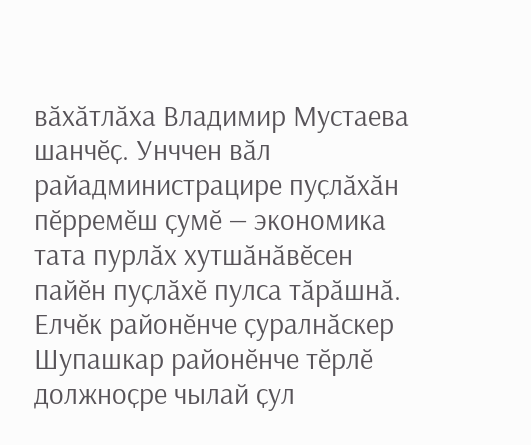вӑхӑтлӑха Владимир Мустаева шанчӗҫ. Унччен вӑл райадминистрацире пуҫлӑхӑн пӗрремӗш ҫумӗ — экономика тата пурлӑх хутшӑнӑвӗсен пайӗн пуҫлӑхӗ пулса тӑрӑшнӑ. Елчӗк районӗнче ҫуралнӑскер Шупашкар районӗнче тӗрлӗ должноҫре чылай ҫул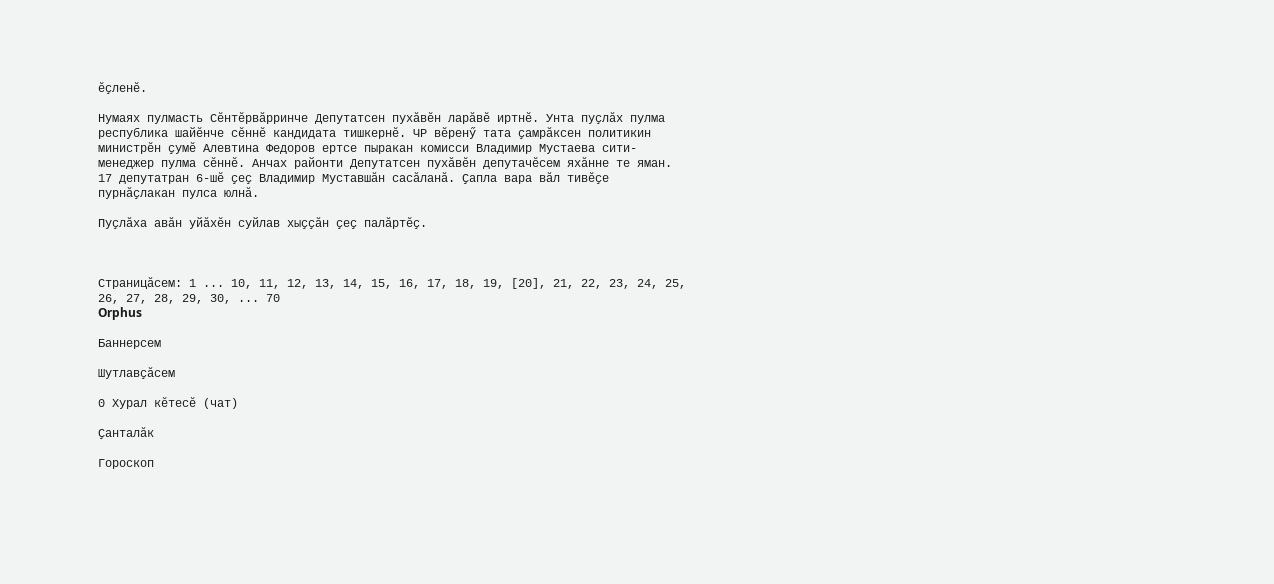ӗҫленӗ.

Нумаях пулмасть Сӗнтӗрвӑрринче Депутатсен пухӑвӗн ларӑвӗ иртнӗ. Унта пуҫлӑх пулма республика шайӗнче сӗннӗ кандидата тишкернӗ. ЧР вӗренӳ тата ҫамрӑксен политикин министрӗн ҫумӗ Алевтина Федоров ертсе пыракан комисси Владимир Мустаева сити-менеджер пулма сӗннӗ. Анчах районти Депутатсен пухӑвӗн депутачӗсем яхӑнне те яман. 17 депутатран 6-шӗ ҫеҫ Владимир Муставшӑн сасӑланӑ. Ҫапла вара вӑл тивӗҫе пурнӑҫлакан пулса юлнӑ.

Пуҫлӑха авӑн уйӑхӗн суйлав хыҫҫӑн ҫеҫ палӑртӗҫ.



Страницӑсем: 1 ... 10, 11, 12, 13, 14, 15, 16, 17, 18, 19, [20], 21, 22, 23, 24, 25, 26, 27, 28, 29, 30, ... 70
Orphus

Баннерсем

Шутлавҫӑсем

0 Хурал кӗтесӗ (чат)

Ҫанталӑк

Гороскоп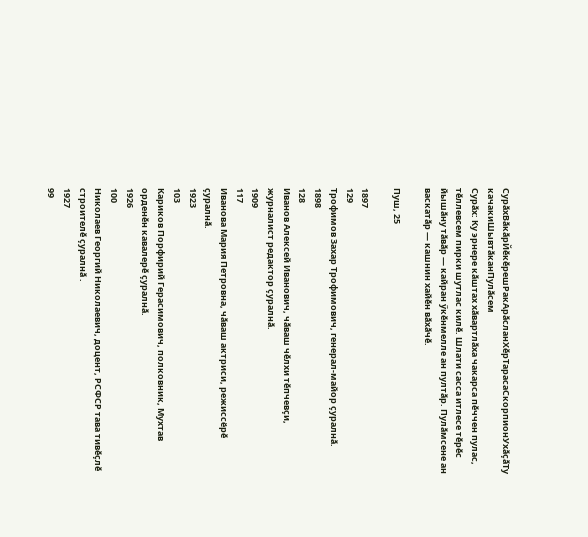СурӑхВӑкӑрЙӗкӗрешРакАрӑсланХӗрТарасаСкорпионУхӑҫӑТу качакиШывтӑканПулӑсем
Сурӑх: Ку эрнере кӑштах хӑвартлӑха чакарса пӗччен пулас, тӗллевсем пирки шутлас килӗ. Шлати сасса итлесе тӗрӗс йышӑну тӑвӑр — кайран ӳкӗнмелле ан пултӑр. Пулӑмсене ан васкатӑр — кашнин хайӗн вӑхӑчӗ.

Пуш, 25

1897
129
Трофимов Захар Трофимович, генерал-майор ҫуралнӑ.
1898
128
Иванов Алексей Иванович, чӑваш чӗлхи тӗпчевҫи, журналист редактор ҫуралнӑ.
1909
117
Иванова Мария Петровна, чӑваш актриси, режиссёрӗ ҫуралнӑ.
1923
103
Кариков Порфирий Герасимович, полковник, Мухтав орденӗн кавалерӗ ҫуралнӑ.
1926
100
Николаев Георгий Николаевич, доцент, РСФСР тава тивӗҫлӗ строителӗ ҫуралнӑ .
1927
99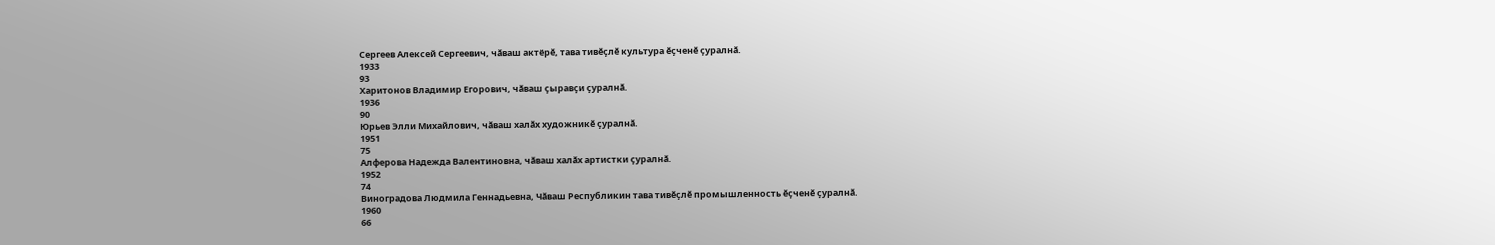Сергеев Алексей Сергеевич, чӑваш актёрӗ, тава тивӗҫлӗ культура ӗҫченӗ ҫуралнӑ.
1933
93
Харитонов Владимир Eгорович, чӑваш ҫыравҫи ҫуралнӑ.
1936
90
Юрьев Элли Михайлович, чӑваш халӑх художникӗ ҫуралнӑ.
1951
75
Алферова Надежда Валентиновна, чӑваш халӑх артистки ҫуралнӑ.
1952
74
Виноградова Людмила Геннадьевна, Чӑваш Республикин тава тивӗҫлӗ промышленность ӗҫченӗ ҫуралнӑ.
1960
66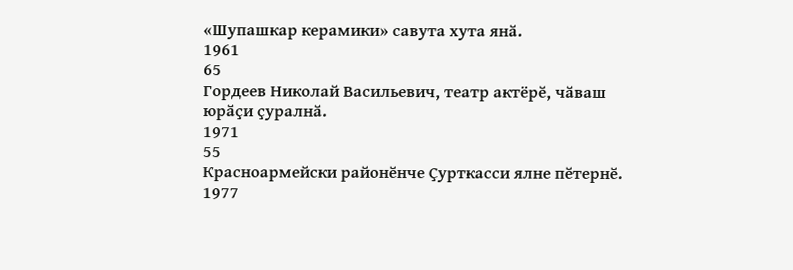«Шупашкар керамики» савута хута янӑ.
1961
65
Гордеев Николай Васильевич, театр актёрӗ, чӑваш юрӑҫи ҫуралнӑ.
1971
55
Красноармейски районӗнче Ҫурткасси ялне пӗтернӗ.
1977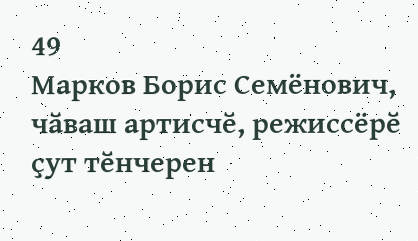49
Марков Борис Семёнович, чӑваш артисчӗ, режиссёрӗ ҫут тӗнчерен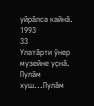уйрӑлса кайнӑ.
1993
33
Улатӑрти ӳнер музейне уҫнӑ.
Пулӑм хуш...Пулӑм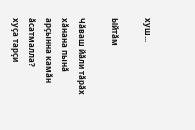хуш...

Ыйтӑм

Чӑваш йӑли тӑрӑх хӑнана пынӑ арҫынна камӑн ӑсатмалла?
хуҫа тарҫи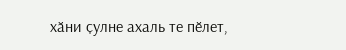хӑни ҫулне ахаль те пӗлет,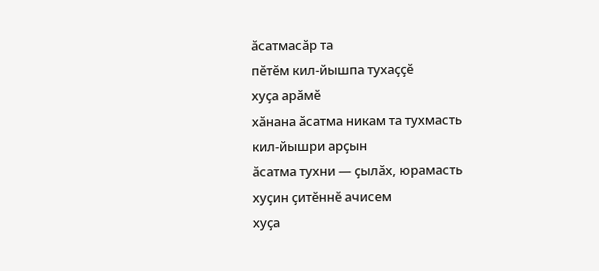ӑсатмасӑр та
пӗтӗм кил-йышпа тухаҫҫӗ
хуҫа арӑмӗ
хӑнана ӑсатма никам та тухмасть
кил-йышри арҫын
ӑсатма тухни — ҫылӑх, юрамасть
хуҫин ҫитӗннӗ ачисем
хуҫа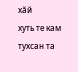хӑй
хуть те кам тухсан та